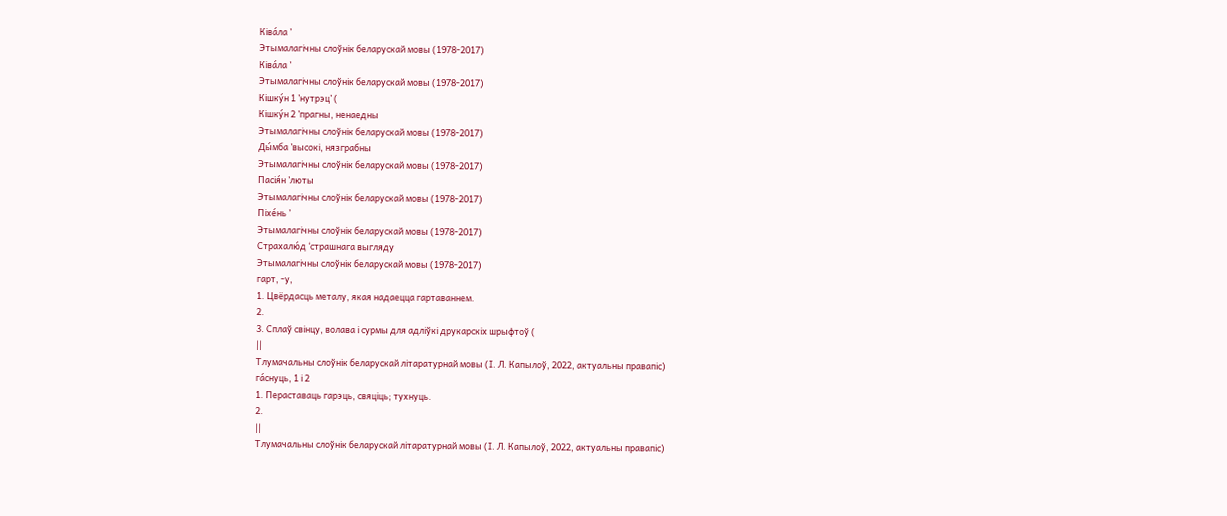Ківа́ла ’
Этымалагічны слоўнік беларускай мовы (1978-2017)
Ківа́ла ’
Этымалагічны слоўнік беларускай мовы (1978-2017)
Кішку́н 1 ’нутрэц’ (
Кішку́н 2 ’прагны, ненаедны
Этымалагічны слоўнік беларускай мовы (1978-2017)
Ды́мба ’высокі, нязграбны
Этымалагічны слоўнік беларускай мовы (1978-2017)
Пасія́н ’люты
Этымалагічны слоўнік беларускай мовы (1978-2017)
Піхе́нь ’
Этымалагічны слоўнік беларускай мовы (1978-2017)
Страхалю́д ‘страшнага выгляду
Этымалагічны слоўнік беларускай мовы (1978-2017)
гарт, -у,
1. Цвёрдасць металу, якая надаецца гартаваннем.
2.
3. Сплаў свінцу, волава і сурмы для адліўкі друкарскіх шрыфтоў (
||
Тлумачальны слоўнік беларускай літаратурнай мовы (І. Л. Капылоў, 2022, актуальны правапіс)
га́снуць, 1 і 2
1. Пераставаць гарэць, свяціць; тухнуць.
2.
||
Тлумачальны слоўнік беларускай літаратурнай мовы (І. Л. Капылоў, 2022, актуальны правапіс)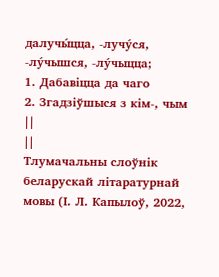далучы́цца, -лучу́ся, -лу́чышся, -лу́чыцца;
1. Дабавіцца да чаго
2. Згадзіўшыся з кім-, чым
||
||
Тлумачальны слоўнік беларускай літаратурнай мовы (І. Л. Капылоў, 2022,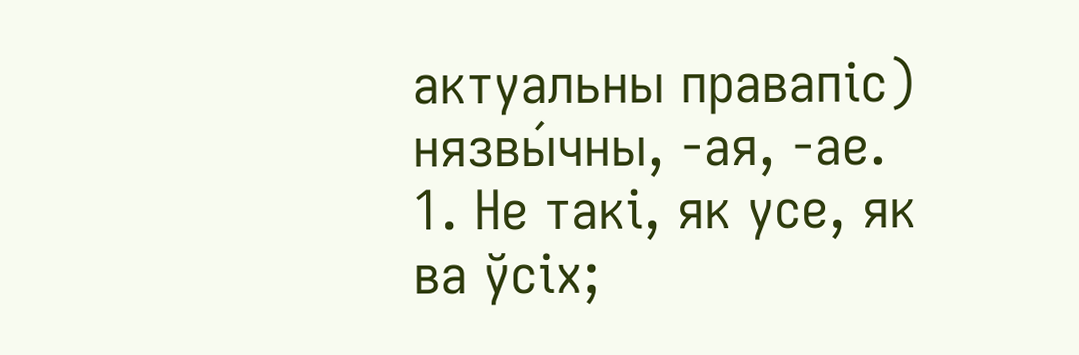актуальны правапіс)
нязвы́чны, -ая, -ае.
1. Не такі, як усе, як ва ўсіх;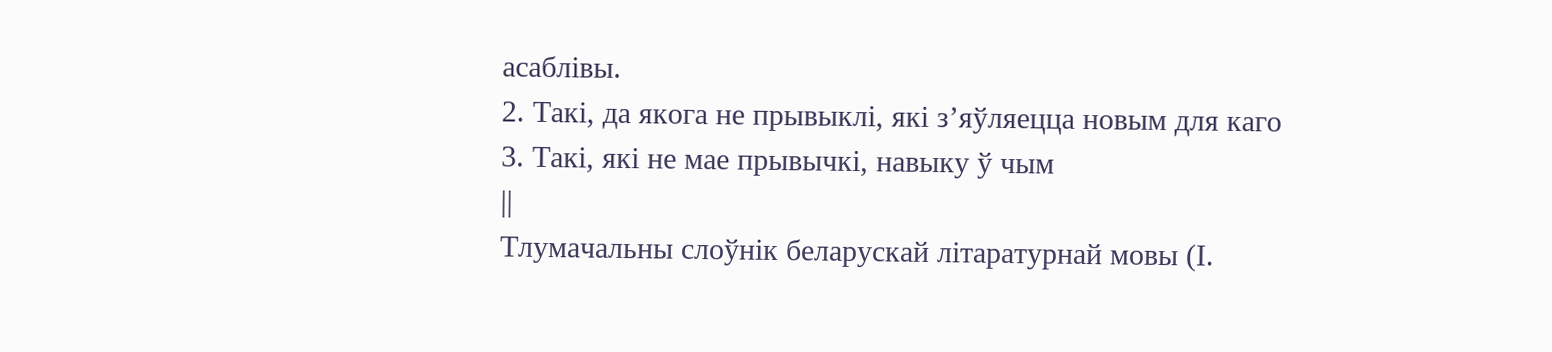асаблівы.
2. Такі, да якога не прывыклі, які з’яўляецца новым для каго
3. Такі, які не мае прывычкі, навыку ў чым
||
Тлумачальны слоўнік беларускай літаратурнай мовы (І.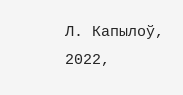Л. Капылоў, 2022,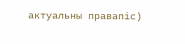актуальны правапіс)